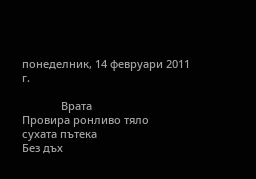понеделник, 14 февруари 2011 г.

             Врата
Провира ронливо тяло
сухата пътека
Без дъх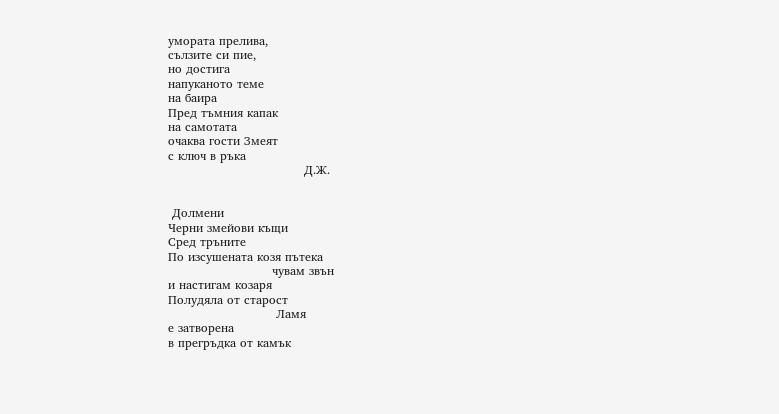умората прелива,
сълзите си пие,
но достига
напуканото теме
на баира
Пред тъмния капак
на самотата
очаква гости Змеят
с ключ в ръка
                                  Д.Ж.


 Долмени
Черни змейови къщи
Сред тръните
По изсушената козя пътека
                          чувам звън
и настигам козаря
Полудяла от старост
                           Ламя
е затворена
в прегръдка от камък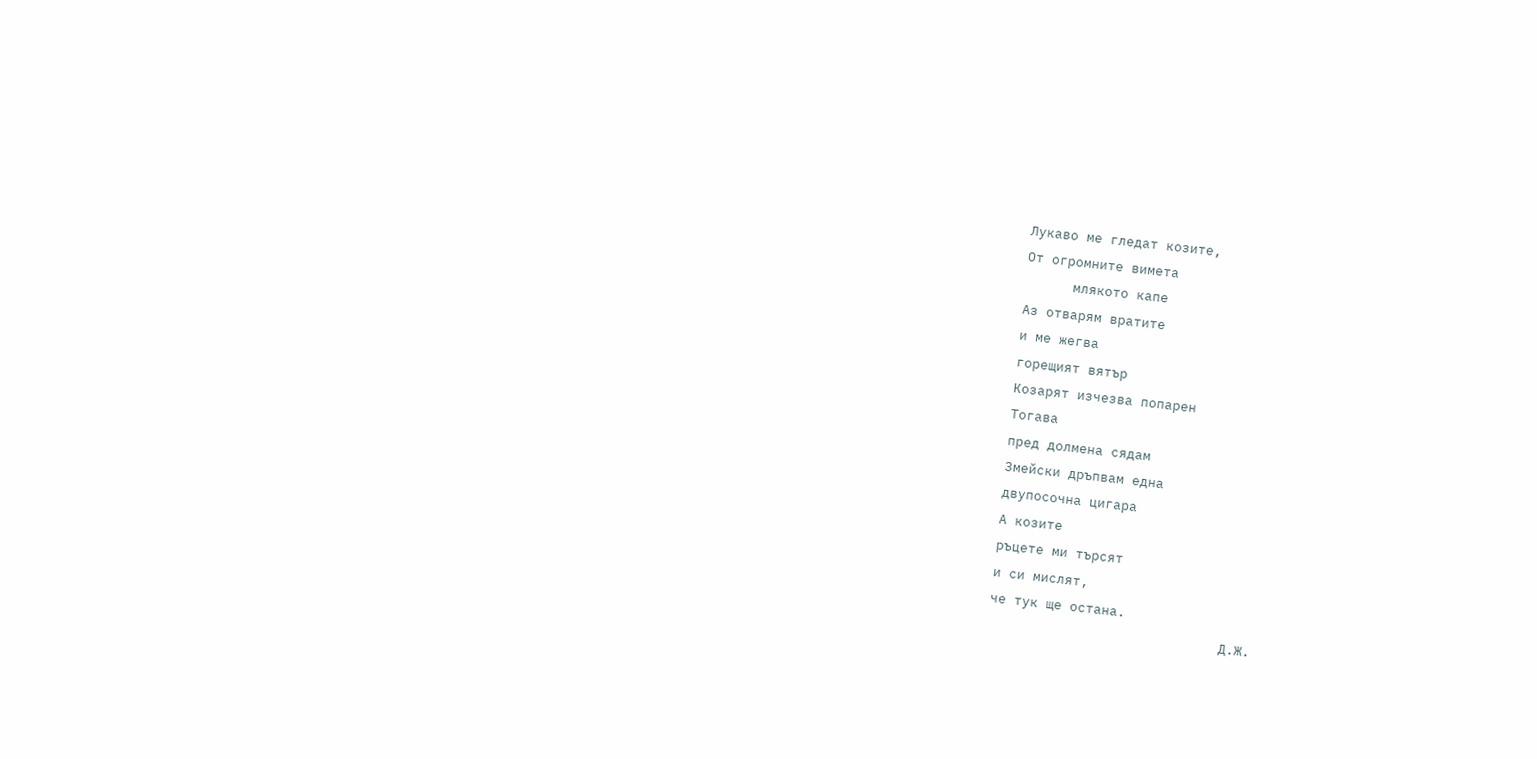Лукаво ме гледат козите,
От огромните вимета
      млякото капе
Аз отварям вратите
и ме жегва
горещият вятър
Козарят изчезва попарен
Тогава
пред долмена сядам
Змейски дръпвам една
двупосочна цигара
А козите
ръцете ми търсят
и си мислят,
че тук ще остана.
                             Д.Ж.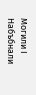Могили І
Набъбнали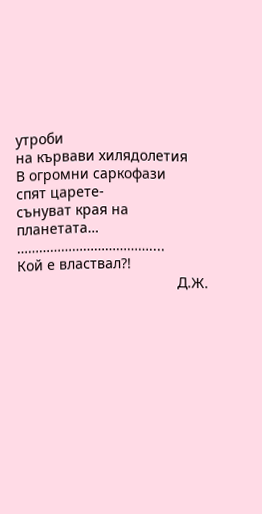утроби
на кървави хилядолетия
В огромни саркофази
спят царете-
сънуват края на планетата…
………………………………....
Кой е властвал?!
                                        Д.Ж.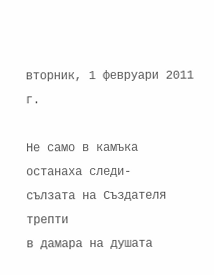вторник, 1 февруари 2011 г.

Не само в камъка
останаха следи-
сълзата на Създателя трепти
в дамара на душата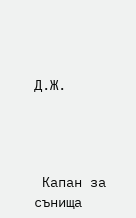Д.Ж.




 Капан за сънища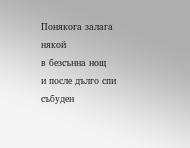Понякога залага някой
в безсънна нощ
и после дълго спи
събуден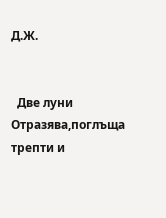Д.Ж.


  Две луни
Отразява,поглъща
трепти и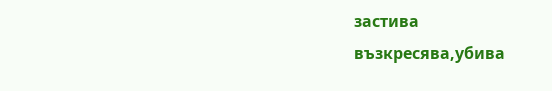застива
възкресява,убива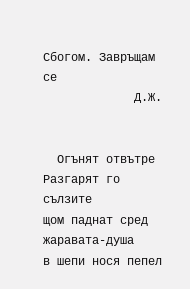Сбогом. Завръщам се
             Д.Ж.


  Огънят отвътре
Разгарят го сълзите
щом паднат сред
жаравата-душа
в шепи нося пепел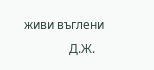живи въглени
               Д.Ж.